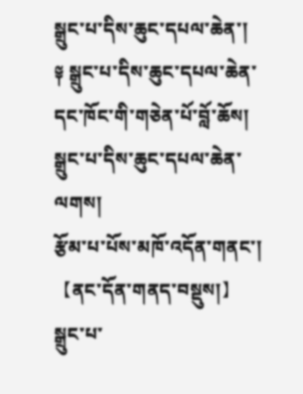སྒྲུང་པ་དིས་ཆུང་དཔལ་ཆེན་།
༈ སྒྲུང་པ་དིས་ཆུང་དཔལ་ཆེན་དང་ཁོང་གི་གཅེན་པོ་བློ་ཆོས།
སྒྲུང་པ་དིས་ཆུང་དཔལ་ཆེན་ལགས།
རྩོམ་པ་པོས་མཁོ་འདོན་གནང་།
【ནང་དོན་གནད་བསྡུས།】
སྒྲུང་པ་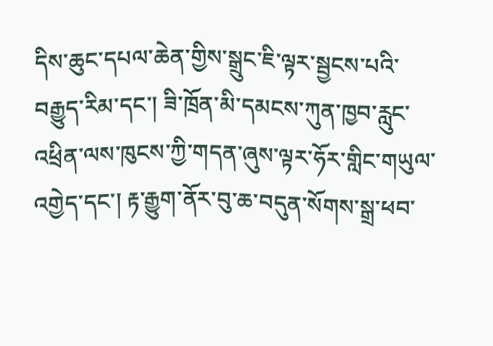དིས་ཆུང་དཔལ་ཆེན་གྱིས་སྒྲུང་ཇི་ལྟར་སྦྱངས་པའི་བརྒྱུད་རིམ་དང་། ཟི་ཁྲོན་མི་དམངས་ཀུན་ཁྱབ་རླུང་འཕྲིན་ལས་ཁུངས་ཀྱི་གདན་ཞུས་ལྟར་ཧོར་གླིང་གཡུལ་འགྱེད་དང་། རྟ་རྒྱུག་ནོར་བུ་ཆ་བདུན་སོགས་སྒྲ་ཕབ་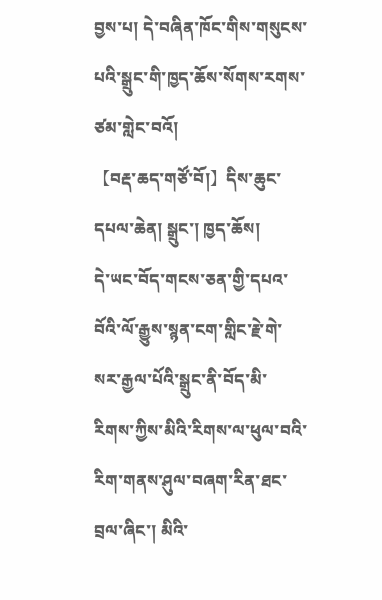བྱས་པ། དེ་བཞིན་ཁོང་གིས་གསུངས་པའི་སྒྲུང་གི་ཁྱད་ཆོས་སོགས་རགས་ཙམ་གླེང་བའོ།
【བརྡ་ཆད་གཙོ་བོ།】དིས་ཆུང་དཔལ་ཆེན། སྒྲུང་། ཁྱད་ཆོས།
དེ་ཡང་བོད་གངས་ཅན་གྱི་དཔའ་བོའི་ལོ་རྒྱུས་སྙན་ངག་གླིང་རྗེ་གེ་སར་རྒྱལ་པོའི་སྒྲུང་ནི་བོད་མི་རིགས་ཀྱིས་མིའི་རིགས་ལ་ཕུལ་བའི་རིག་གནས་ཤུལ་བཞག་རིན་ཐང་བྲལ་ཞིང་། མིའི་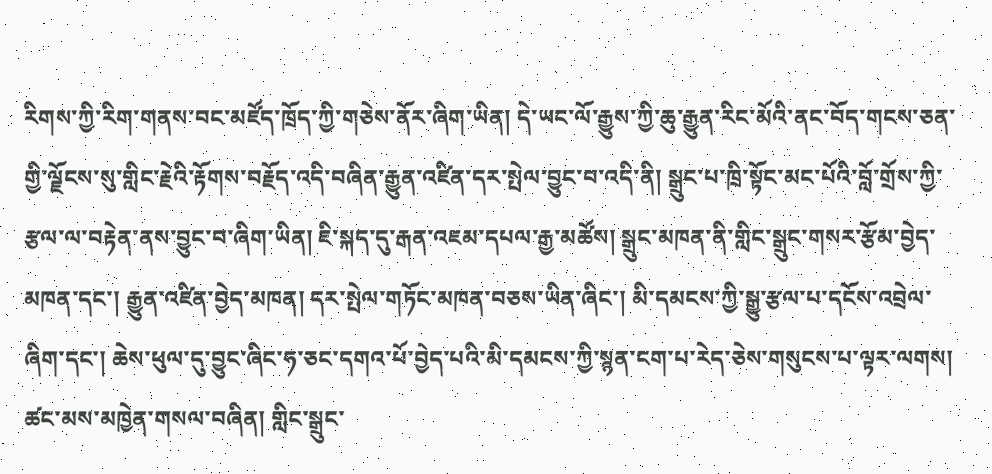རིགས་ཀྱི་རིག་གནས་བང་མཛོད་ཁྲོད་ཀྱི་གཅེས་ནོར་ཞིག་ཡིན། དེ་ཡང་ལོ་རྒྱུས་ཀྱི་ཆུ་རྒྱུན་རིང་མོའི་ནང་བོད་གངས་ཅན་གྱི་ལྗོངས་སུ་གླིང་རྗེའི་རྟོགས་བརྗོད་འདི་བཞིན་རྒྱུན་འཛིན་དར་སྤེལ་བྱུང་བ་འདི་ནི། སྒྲུང་པ་ཁྲི་སྟོང་མང་པོའི་བློ་གྲོས་ཀྱི་རྩལ་ལ་བརྟེན་ནས་བྱུང་བ་ཞིག་ཡིན། ཇི་སྐད་དུ་རྒན་འཇམ་དཔལ་རྒྱ་མཚོས། སྒྲུང་མཁན་ནི་གླིང་སྒྲུང་གསར་རྩོམ་བྱེད་མཁན་དང་། རྒྱུན་འཛིན་བྱེད་མཁན། དར་སྤེལ་གཏོང་མཁན་བཅས་ཡིན་ཞིང་། མི་དམངས་ཀྱི་སྒྱུ་རྩལ་པ་དངོས་འབྲེལ་ཞིག་དང་། ཆེས་ཕུལ་དུ་བྱུང་ཞིང་ཧ་ཅང་དགའ་པོ་བྱེད་པའི་མི་དམངས་ཀྱི་སྙན་ངག་པ་རེད་ཅེས་གསུངས་པ་ལྟར་ལགས།
ཚང་མས་མཁྱེན་གསལ་བཞིན། གླིང་སྒྲུང་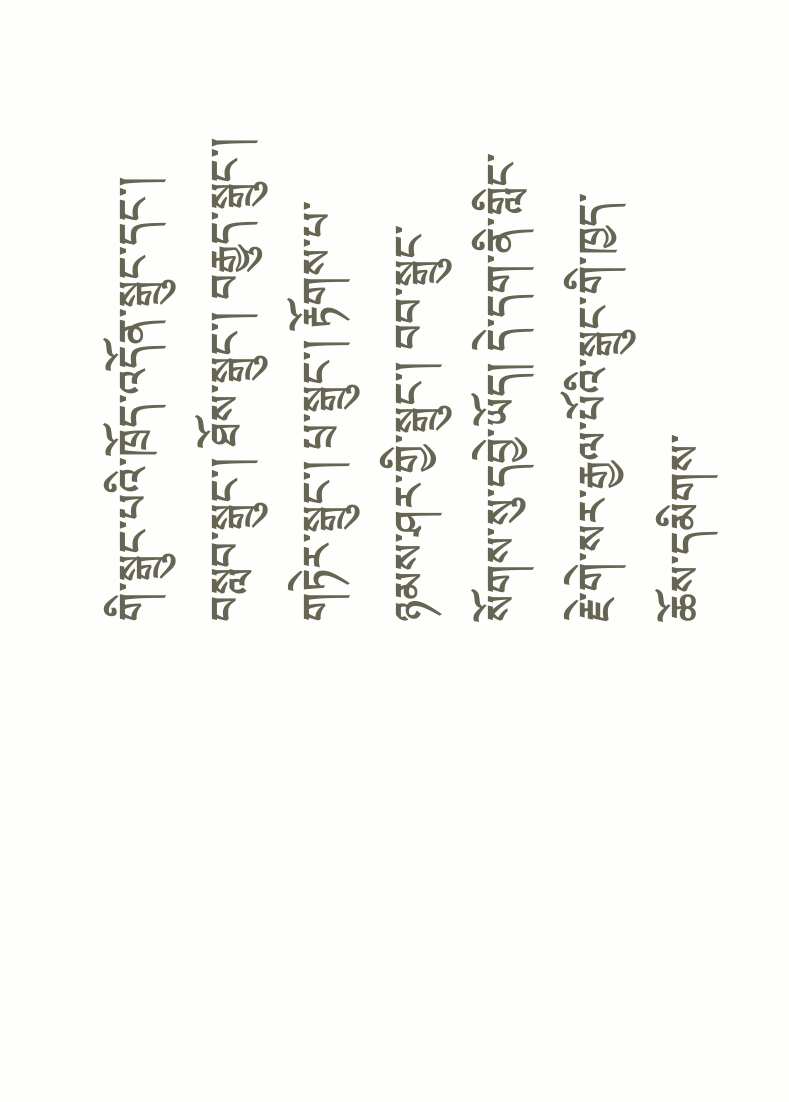གི་སྒྲུང་པའི་ཁྲོད་འདོན་སྒྲུང་དང་། བསླབ་སྒྲུང་། ཐོས་སྒྲུང་། བརྒྱུད་སྒྲུང་། གཏེར་སྒྲུང་། པྲ་སྒྲུང་། རྟོགས་པ་ཉམས་ཤར་གྱི་སྒྲུང་། བབ་སྒྲུང་སོགས་སུ་དབྱེ་ཡོད། དེ་དག་ནི་གླིང་རྗེ་གེ་སར་རྒྱལ་པོའི་སྒྲུང་གི་ཁྱད་ཆོས་དམིགས་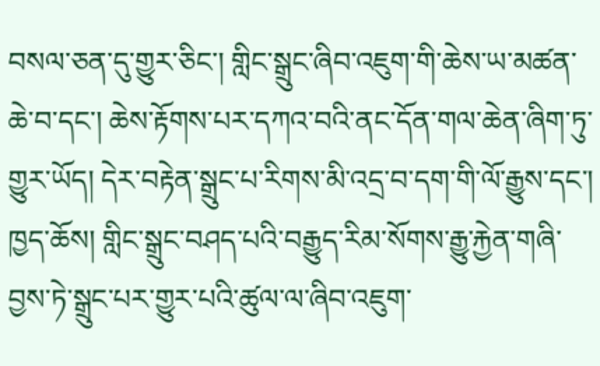བསལ་ཅན་དུ་གྱུར་ཅིང་། གླིང་སྒྲུང་ཞིབ་འཇུག་གི་ཆེས་ཡ་མཚན་ཆེ་བ་དང་། ཆེས་རྟོགས་པར་དཀའ་བའི་ནང་དོན་གལ་ཆེན་ཞིག་ཏུ་གྱུར་ཡོད། དེར་བརྟེན་སྒྲུང་པ་རིགས་མི་འདྲ་བ་དག་གི་ལོ་རྒྱུས་དང་། ཁྱད་ཆོས། གླིང་སྒྲུང་བཤད་པའི་བརྒྱུད་རིམ་སོགས་རྒྱུ་རྐྱེན་གཞི་བྱས་ཏེ་སྒྲུང་པར་གྱུར་པའི་ཚུལ་ལ་ཞིབ་འཇུག་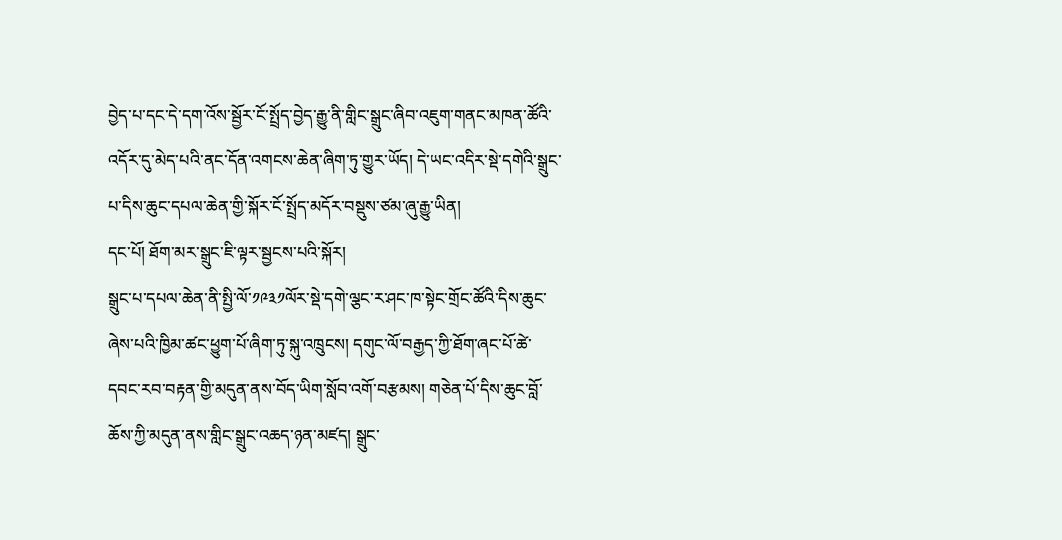བྱེད་པ་དང་དེ་དག་འོས་སྦྱོར་ངོ་སྤྲོད་བྱེད་རྒྱུ་ནི་གླིང་སྒྲུང་ཞིབ་འཇུག་གནང་མཁན་ཚོའི་འདོར་དུ་མེད་པའི་ནང་དོན་འགངས་ཆེན་ཞིག་ཏུ་གྱུར་ཡོད། དེ་ཡང་འདིར་སྡེ་དགེའི་སྒྲུང་པ་དིས་ཆུང་དཔལ་ཆེན་གྱི་སྐོར་ངོ་སྤྲོད་མདོར་བསྡུས་ཙམ་ཞུ་རྒྱུ་ཡིན།
དང་པོ། ཐོག་མར་སྒྲུང་ཇི་ལྟར་སྦྱངས་པའི་སྐོར།
སྒྲུང་པ་དཔལ་ཆེན་ནི་སྤྱི་ལོ་༡༩༣༡ལོར་སྡེ་དགེ་ལྕང་ར་ཤང་ཁ་སྟེང་གྲོང་ཚོའི་དིས་ཆུང་ཞེས་པའི་ཁྱིམ་ཚང་ཕྱུག་པོ་ཞིག་ཏུ་སྐུ་འཁྲུངས། དགུང་ལོ་བརྒྱད་ཀྱི་ཐོག་ཞང་པོ་ཚེ་དབང་རབ་བརྟན་གྱི་མདུན་ནས་བོད་ཡིག་སློབ་འགོ་བརྩམས། གཅེན་པོ་དིས་ཆུང་བློ་ཆོས་ཀྱི་མདུན་ནས་གླིང་སྒྲུང་འཆད་ཉན་མཛད། སྒྲུང་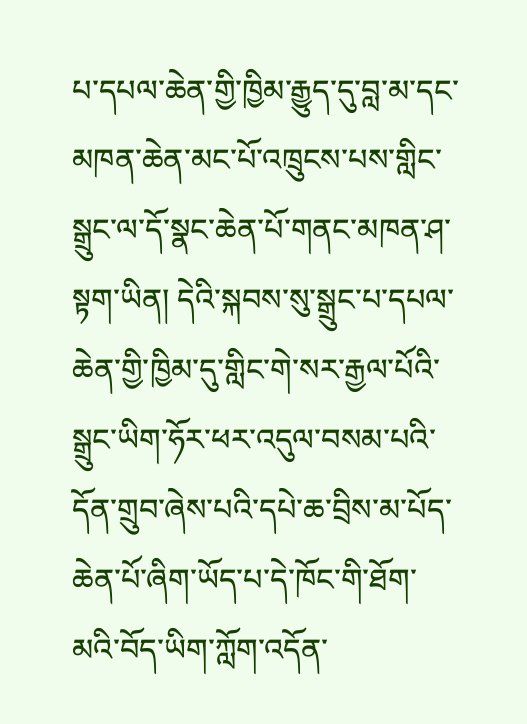པ་དཔལ་ཆེན་གྱི་ཁྱིམ་རྒྱུད་དུ་བླ་མ་དང་མཁན་ཆེན་མང་པོ་འཁྲུངས་པས་གླིང་སྒྲུང་ལ་དོ་སྣང་ཆེན་པོ་གནང་མཁན་ཤ་སྟག་ཡིན། དེའི་སྐབས་སུ་སྒྲུང་པ་དཔལ་ཆེན་གྱི་ཁྱིམ་དུ་གླིང་གེ་སར་རྒྱལ་པོའི་སྒྲུང་ཡིག་ཧོར་ཕར་འདུལ་བསམ་པའི་དོན་གྲུབ་ཞེས་པའི་དཔེ་ཆ་བྲིས་མ་པོད་ཆེན་པོ་ཞིག་ཡོད་པ་དེ་ཁོང་གི་ཐོག་མའི་བོད་ཡིག་ཀློག་འདོན་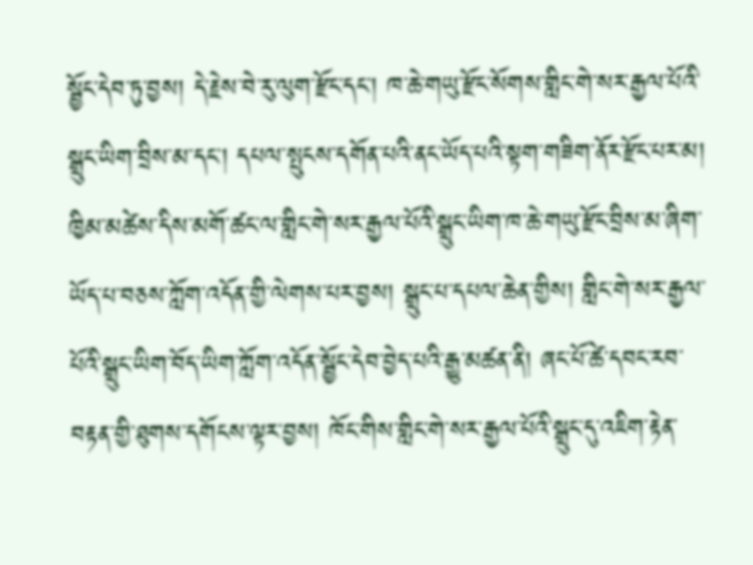སྦྱོང་དེབ་ཏུ་བྱས། དེ་རྗེས་བེ་རུ་ལུག་རྫོང་དང་། ཁ་ཆེ་གཡུ་རྫོང་སོགས་གླིང་གེ་སར་རྒྱལ་པོའི་སྒྲུང་ཡིག་བྲིས་མ་དང་། དཔལ་སྤུངས་དགོན་པའི་ནང་ཡོད་པའི་སྟག་གཟིག་ནོར་རྫོང་པར་མ། ཁྱིམ་མཚེས་དིས་མགོ་ཚང་ལ་གླིང་གེ་སར་རྒྱལ་པོའི་སྒྲུང་ཡིག་ཁ་ཆེ་གཡུ་རྫོང་བྲིས་མ་ཞིག་ཡོད་པ་བཅས་ཀློག་འདོན་གྱི་ལེགས་པར་བྱས། སྒྲུང་པ་དཔལ་ཆེན་གྱིས། གླིང་གེ་སར་རྒྱལ་པོའི་སྒྲུང་ཡིག་བོད་ཡིག་ཀློག་འདོན་སྦྱོང་དེབ་བྱེད་པའི་རྒྱུ་མཚན་ནི། ཞང་པོ་ཚེ་དབང་རབ་བརྟན་གྱི་ཐུགས་དགོངས་ལྟར་བྱས། ཁོང་གིས་གླིང་གེ་སར་རྒྱལ་པོའི་སྒྲུང་དུ་འཇིག་རྟེན་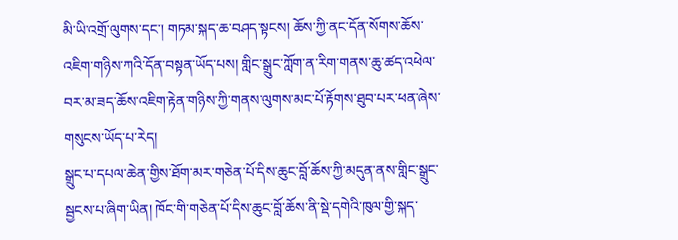མི་ཡི་འགྲོ་ལུགས་དང་། གཏམ་སྐད་ཆ་བཤད་སྟངས། ཆོས་ཀྱི་ནང་དོན་སོགས་ཆོས་འཇིག་གཉིས་ཀའི་དོན་བསྟན་ཡོད་པས། གླིང་སྒྲུང་ཀློག་ན་རིག་གནས་ཆུ་ཚད་འཕེལ་བར་མ་ཟད་ཆོས་འཇིག་རྟེན་གཉིས་ཀྱི་གནས་ལུགས་མང་པོ་རྟོགས་ཐུབ་པར་ཕན་ཞེས་གསུངས་ཡོད་པ་རེད།
སྒྲུང་པ་དཔལ་ཆེན་གྱིས་ཐོག་མར་གཅེན་པོ་དིས་ཆུང་བློ་ཆོས་ཀྱི་མདུན་ནས་གླིང་སྒྲུང་སྦྱངས་པ་ཞིག་ཡིན། ཁོང་གི་གཅེན་པོ་དིས་ཆུང་བློ་ཆོས་ནི་སྡེ་དགེའི་ཁུལ་གྱི་སྐད་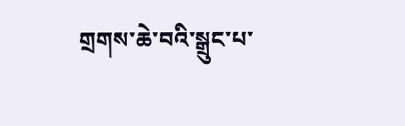གྲགས་ཆེ་བའི་སྒྲུང་པ་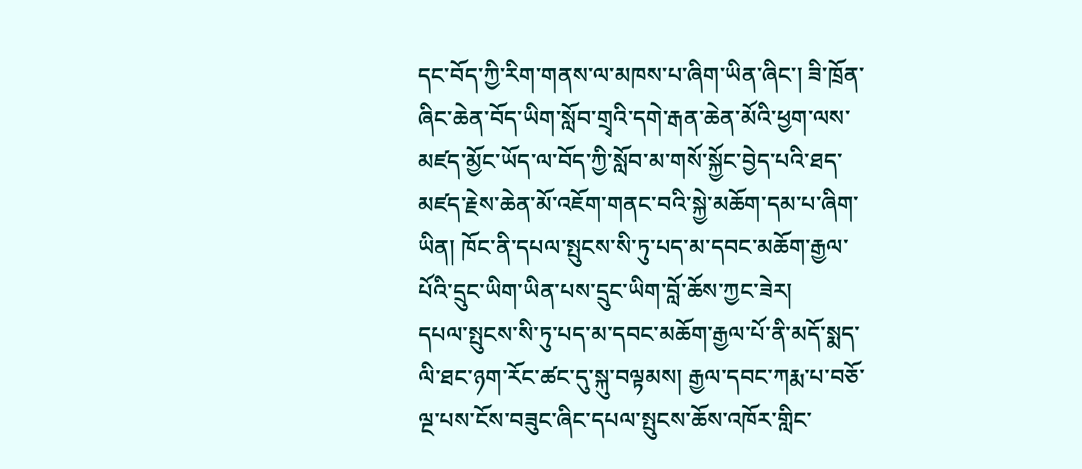དང་བོད་ཀྱི་རིག་གནས་ལ་མཁས་པ་ཞིག་ཡིན་ཞིང་། ཟི་ཁྲོན་ཞིང་ཆེན་བོད་ཡིག་སློབ་གྲྭའི་དགེ་རྒན་ཆེན་མོའི་ཕྱག་ལས་མཛད་མྱོང་ཡོད་ལ་བོད་ཀྱི་སློབ་མ་གསོ་སྐྱོང་བྱེད་པའི་ཐད་མཛད་རྗེས་ཆེན་མོ་འཇོག་གནང་བའི་སྐྱེ་མཆོག་དམ་པ་ཞིག་ཡིན། ཁོང་ནི་དཔལ་སྤུངས་སི་ཏུ་པད་མ་དབང་མཆོག་རྒྱལ་པོའི་དྲུང་ཡིག་ཡིན་པས་དྲུང་ཡིག་བློ་ཆོས་ཀྱང་ཟེར།
དཔལ་སྤུངས་སི་ཏུ་པད་མ་དབང་མཆོག་རྒྱལ་པོ་ནི་མདོ་སྨད་ལི་ཐང་ཉག་རོང་ཚང་དུ་སྐུ་བལྟམས། རྒྱལ་དབང་ཀརྨ་པ་བཅོ་ལྔ་པས་ངོས་བཟུང་ཞིང་དཔལ་སྤུངས་ཆོས་འཁོར་གླིང་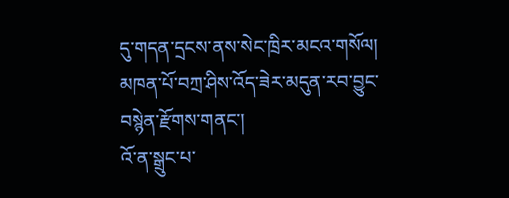དུ་གདན་དྲངས་ནས་སེང་ཁྲིར་མངའ་གསོལ། མཁན་པོ་བཀྲ་ཤིས་འོད་ཟེར་མདུན་རབ་བྱུང་བསྙེན་རྫོགས་གནང་།
འོ་ན་སྒྲུང་པ་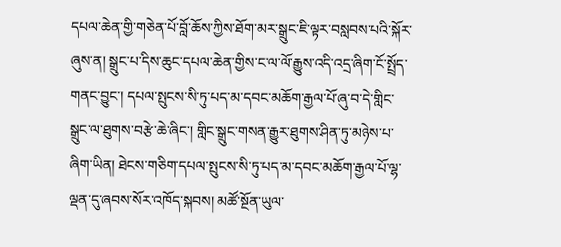དཔལ་ཆེན་གྱི་གཅེན་པོ་བློ་ཆོས་ཀྱིས་ཐོག་མར་སྒྲུང་ཇི་ལྟར་བསླབས་པའི་སྐོར་ཞུས་ན། སྒྲུང་པ་དིས་ཆུང་དཔལ་ཆེན་གྱིས་ང་ལ་ལོ་རྒྱུས་འདི་འདྲ་ཞིག་ངོ་སྤྲོད་གནང་བྱུང་། དཔལ་སྤུངས་སི་ཏུ་པད་མ་དབང་མཆོག་རྒྱལ་པོ་ཞུ་བ་དེ་གླིང་སྒྲུང་ལ་ཐུགས་བརྩེ་ཆེ་ཞིང་། གླིང་སྒྲུང་གསན་རྒྱུར་ཐུགས་ཤིན་ཏུ་མཉེས་པ་ཞིག་ཡིན། ཐེངས་གཅིག་དཔལ་སྤུངས་སི་ཏུ་པད་མ་དབང་མཆོག་རྒྱལ་པོ་ལྷ་ལྡན་དུ་ཞབས་སོར་འཁོད་སྐབས། མཚོ་སྔོན་ཡུལ་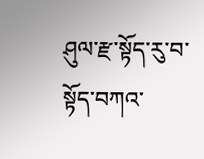ཤུལ་རྫ་སྟོད་རུ་བ་སྟོད་བཀའ་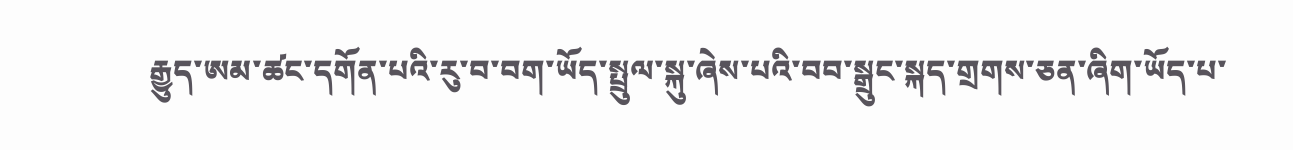རྒྱུད་ཨམ་ཚང་དགོན་པའི་རུ་བ་བག་ཡོད་སྤྲུལ་སྐུ་ཞེས་པའི་བབ་སྒྲུང་སྐད་གྲགས་ཅན་ཞིག་ཡོད་པ་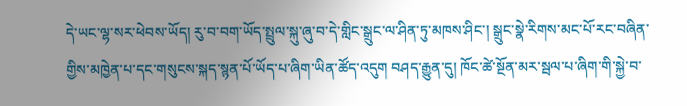དེ་ཡང་ལྷ་སར་ཕེབས་ཡོད། རུ་བ་བག་ཡོད་སྤྲུལ་སྐུ་ཞུ་བ་དེ་གླིང་སྒྲུང་ལ་ཤིན་ཏུ་མཁས་ཤིང་། སྒྲུང་སྣེ་རིགས་མང་པོ་རང་བཞིན་གྱིས་མཁྱེན་པ་དང་གསུངས་སྐད་སྙན་པོ་ཡོད་པ་ཞིག་ཡིན་ཚོད་འདུག བཤད་རྒྱུན་དུ། ཁོང་ཚེ་སྔོན་མར་སྦལ་པ་ཞིག་གི་སྐྱེ་བ་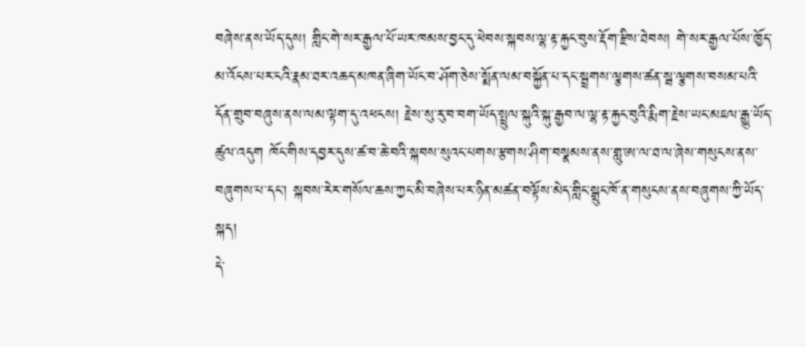བཞེས་ནས་ཡོད་དུས། གླིང་གེ་སར་རྒྱལ་པོ་ཡར་ཁམས་བྱང་དུ་ཕེབས་སྐབས་ལྷ་རྟ་རྐྱང་བུས་རྡོག་རྫིས་ཐེབས། གེ་སར་རྒྱལ་པོས་ཁྱོད་མ་འོངས་པར་ངའི་རྣམ་ཐར་འཆད་མཁན་ཞིག་ཡོང་བ་ཤོག་ཅེས་སྨོན་ལམ་བསྐྱོན་པ་དང་སྦྲགས་ལྕགས་ཚན་སྦ་ལྕགས་བསམ་པའི་དོན་གྲུབ་བཞུས་ནས་ལམ་ལྟག་དུ་འཕངས། རྗེས་སུ་རུ་བ་བག་ཡོད་སྤྲུལ་སྐུའི་སྐུ་རྒྱབ་ལ་ལྷ་རྟ་རྐྱང་བུའི་རྨིག་རྗེས་ཡང་མཇལ་རྒྱུ་ཡོད་ཚུལ་འདུག ཁོང་གིས་དབྱར་དུས་ཚ་བ་ཆེ་བའི་སྐབས་སུའང་པགས་རྩགས་ཤིག་བསྣམས་ནས་གླུ་ཨ་ལ་ཐ་ལ་ཞེས་གསུངས་ནས་བཞུགས་པ་དང་། སྐབས་རེར་གསོལ་ཆས་ཀྱང་མི་བཞེས་པར་ཉིན་མཚན་བལྟོས་མེད་གླིང་སྒྲུང་ཁོ་ན་གསུངས་ནས་བཞུགས་ཀྱི་ཡོད་སྐད།
དེ་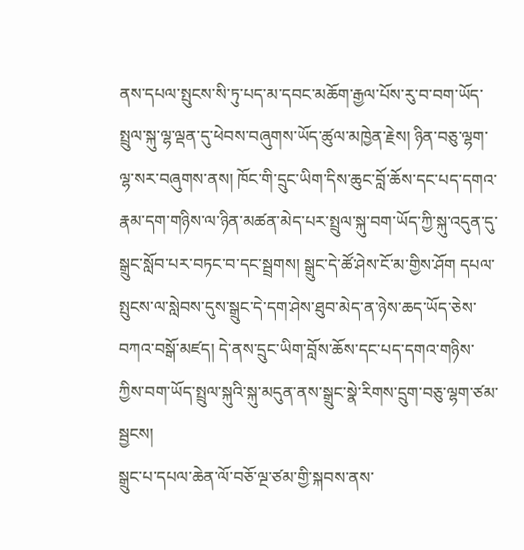ནས་དཔལ་སྤུངས་སི་ཏུ་པད་མ་དབང་མཆོག་རྒྱལ་པོས་རུ་བ་བག་ཡོད་སྤྲུལ་སྐུ་ལྷ་ལྡན་དུ་ཕེབས་བཞུགས་ཡོད་ཚུལ་མཁྱེན་རྗེས། ཉིན་བཅུ་ལྷག་ལྷ་སར་བཞུགས་ནས། ཁོང་གི་དྲུང་ཡིག་དིས་ཆུང་བློ་ཆོས་དང་པད་དགའ་རྣམ་དག་གཉིས་ལ་ཉིན་མཚན་མེད་པར་སྤྲུལ་སྐུ་བག་ཡོད་ཀྱི་སྐུ་འདུན་དུ་སྒྲུང་སློབ་པར་བཏང་བ་དང་སྦྲགས། སྒྲུང་དེ་ཚོ་ཤེས་ངོ་མ་གྱིས་ཤོག དཔལ་སྤུངས་ལ་སླེབས་དུས་སྒྲུང་དེ་དག་ཤེས་ཐུབ་མེད་ན་ཉེས་ཆད་ཡོད་ཅེས་བཀའ་བསྒོ་མཛད། དེ་ནས་དྲུང་ཡིག་བློས་ཆོས་དང་པད་དགའ་གཉིས་ཀྱིས་བག་ཡོད་སྤྲུལ་སྐུའི་སྐུ་མདུན་ནས་སྒྲུང་སྣེ་རིགས་དྲུག་བཅུ་ལྷག་ཙམ་སྦྱངས།
སྒྲུང་པ་དཔལ་ཆེན་ལོ་བཅོ་ལྔ་ཙམ་གྱི་སྐབས་ནས་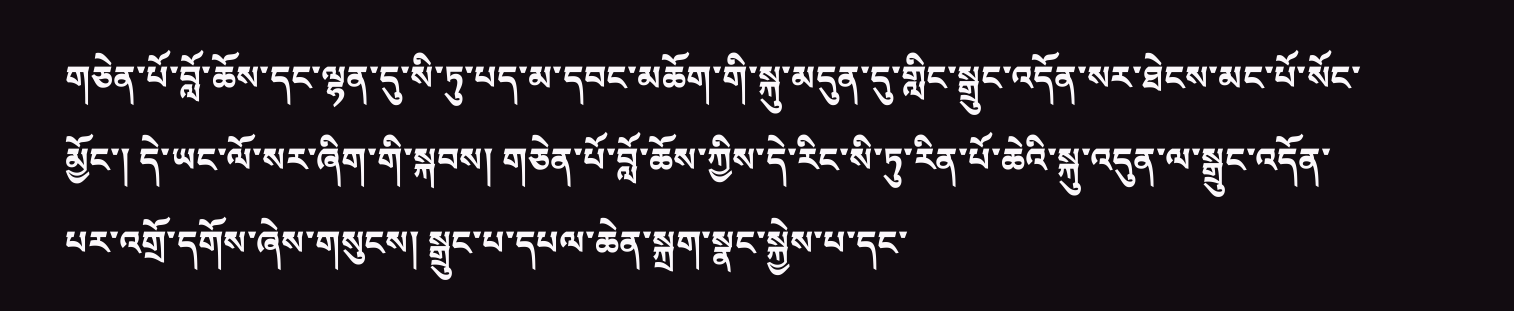གཅེན་པོ་བློ་ཆོས་དང་ལྷན་དུ་སི་ཏུ་པད་མ་དབང་མཆོག་གི་སྐུ་མདུན་དུ་གླིང་སྒྲུང་འདོན་སར་ཐེངས་མང་པོ་སོང་མྱོང་། དེ་ཡང་ལོ་སར་ཞིག་གི་སྐབས། གཅེན་པོ་བློ་ཆོས་ཀྱིས་དེ་རིང་སི་ཏུ་རིན་པོ་ཆེའི་སྐུ་འདུན་ལ་སྒྲུང་འདོན་པར་འགྲོ་དགོས་ཞེས་གསུངས། སྒྲུང་པ་དཔལ་ཆེན་སྐྲག་སྣང་སྐྱེས་པ་དང་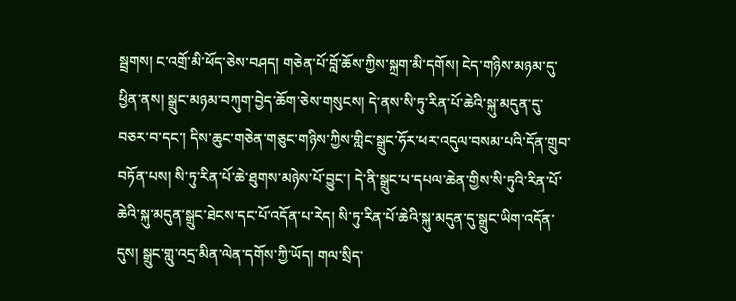སྦྲགས། ང་འགྲོ་མི་ཕོད་ཅེས་བཤད། གཅེན་པོ་བློ་ཆོས་ཀྱིས་སྐྲག་མི་དགོས། ངེད་གཉིས་མཉམ་དུ་ཕྱིན་ནས། སྒྲུང་མཉམ་བཀུག་བྱེད་ཆོག་ཅེས་གསུངས། དེ་ནས་སི་ཏུ་རིན་པོ་ཆེའི་སྐུ་མདུན་དུ་བཅར་བ་དང་། དིས་ཆུང་གཅེན་གཅུང་གཉིས་ཀྱིས་གླིང་སྒྲུང་ཧོར་ཕར་འདུལ་བསམ་པའི་དོན་གྲུབ་བཏོན་པས། སི་ཏུ་རིན་པོ་ཆེ་ཐུགས་མཉེས་པོ་བྱུང་། དེ་ནི་སྒྲུང་པ་དཔལ་ཆེན་གྱིས་སི་ཏུའི་རིན་པོ་ཆེའི་སྐུ་མདུན་སྒྲུང་ཐེངས་དང་པོ་འདོན་པ་རེད། སི་ཏུ་རིན་པོ་ཆེའི་སྐུ་མདུན་དུ་སྒྲུང་ཡིག་འདོན་དུས། སྒྲུང་གླུ་འདྲ་མིན་ལེན་དགོས་ཀྱི་ཡོད། གལ་སྲིད་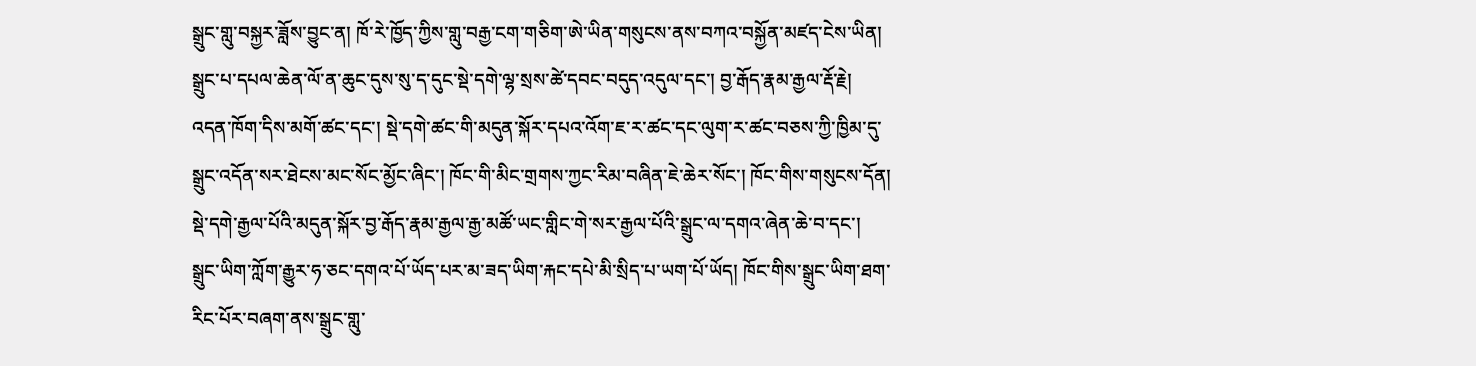སྒྲུང་གླུ་བསྐྱར་ཟློས་བྱུང་ན། ཁོ་རེ་ཁྱོད་ཀྱིས་གླུ་བརྒྱ་ངག་གཅིག་ཨེ་ཡིན་གསུངས་ནས་བཀའ་བསྐྱོན་མཛད་ངེས་ཡིན།
སྒྲུང་པ་དཔལ་ཆེན་ལོ་ན་ཆུང་དུས་སུ་ད་དུང་སྡེ་དགེ་ལྷ་སྲས་ཚེ་དབང་བདུད་འདུལ་དང་། བྱ་རྒོད་རྣམ་རྒྱལ་རྡོ་རྗེ། འདན་ཁོག་དིས་མགོ་ཚང་དང་། སྡེ་དགེ་ཚང་གི་མདུན་སྐོར་དཔའ་འོག་ཇ་ར་ཚང་དང་ལུག་ར་ཚང་བཅས་ཀྱི་ཁྱིམ་དུ་སྒྲུང་འདོན་སར་ཐེངས་མང་སོང་མྱོང་ཞིང་། ཁོང་གི་མིང་གྲགས་ཀྱང་རིམ་བཞིན་ཇེ་ཆེར་སོང་། ཁོང་གིས་གསུངས་དོན། སྡེ་དགེ་རྒྱལ་པོའི་མདུན་སྐོར་བྱ་རྒོད་རྣམ་རྒྱལ་རྒྱ་མཚོ་ཡང་གླིང་གེ་སར་རྒྱལ་པོའི་སྒྲུང་ལ་དགའ་ཞེན་ཆེ་བ་དང་། སྒྲུང་ཡིག་ཀློག་རྒྱུར་ཧ་ཅང་དགའ་པོ་ཡོད་པར་མ་ཟད་ཡིག་རྐང་དཔེ་མི་སྲིད་པ་ཡག་པོ་ཡོད། ཁོང་གིས་སྒྲུང་ཡིག་ཐག་རིང་པོར་བཞག་ནས་སྒྲུང་གླུ་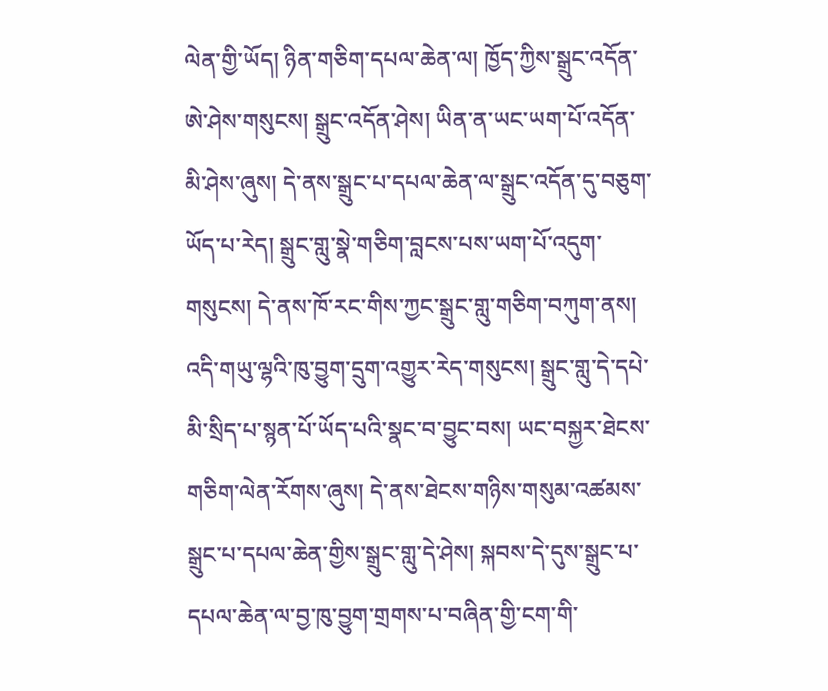ལེན་གྱི་ཡོད། ཉིན་གཅིག་དཔལ་ཆེན་ལ། ཁྱོད་ཀྱིས་སྒྲུང་འདོན་ཨེ་ཤེས་གསུངས། སྒྲུང་འདོན་ཤེས། ཡིན་ན་ཡང་ཡག་པོ་འདོན་མི་ཤེས་ཞུས། དེ་ནས་སྒྲུང་པ་དཔལ་ཆེན་ལ་སྒྲུང་འདོན་དུ་བཅུག་ཡོད་པ་རེད། སྒྲུང་གླུ་སྣེ་གཅིག་བླངས་པས་ཡག་པོ་འདུག་གསུངས། དེ་ནས་ཁོ་རང་གིས་ཀྱང་སྒྲུང་གླུ་གཅིག་བཀུག་ནས། འདི་གཡུ་ལྷའི་ཁུ་བྱུག་དྲུག་འགྱུར་རེད་གསུངས། སྒྲུང་གླུ་དེ་དཔེ་མི་སྲིད་པ་སྙན་པོ་ཡོད་པའི་སྣང་བ་བྱུང་བས། ཡང་བསྐྱར་ཐེངས་གཅིག་ལེན་རོགས་ཞུས། དེ་ནས་ཐེངས་གཉིས་གསུམ་འཚམས་སྒྲུང་པ་དཔལ་ཆེན་གྱིས་སྒྲུང་གླུ་དེ་ཤེས། སྐབས་དེ་དུས་སྒྲུང་པ་དཔལ་ཆེན་ལ་བྱ་ཁུ་བྱུག་གྲགས་པ་བཞིན་གྱི་ངག་གི་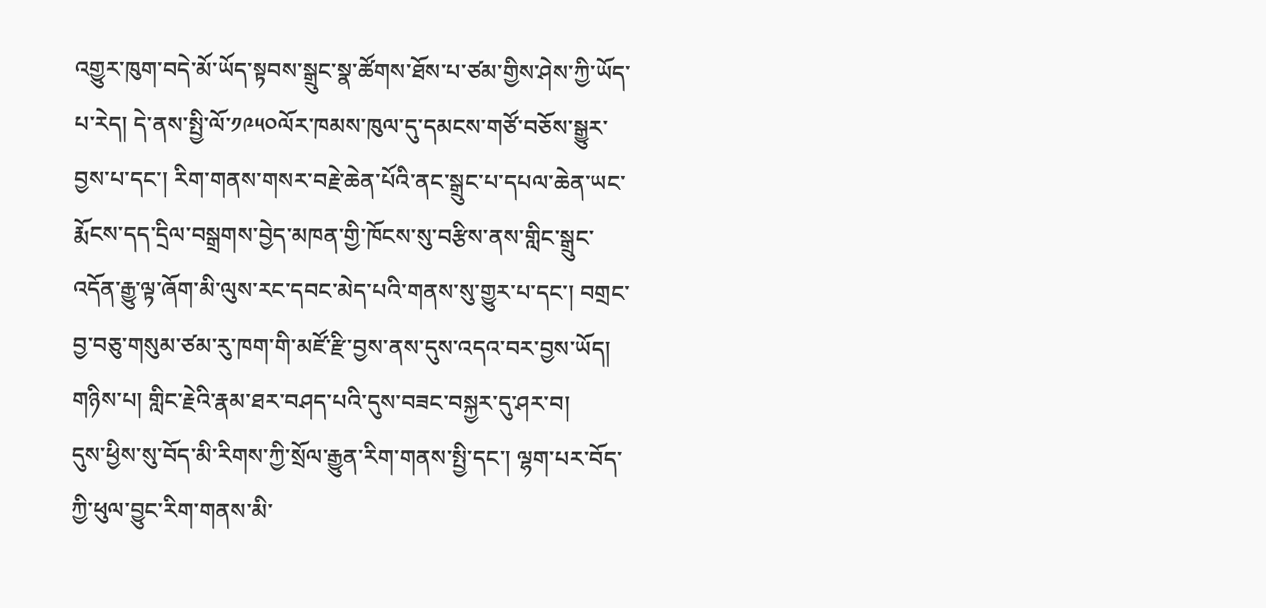འགྱུར་ཁུག་བདེ་མོ་ཡོད་སྟབས་སྒྲུང་སྣ་ཚོགས་ཐོས་པ་ཙམ་གྱིས་ཤེས་ཀྱི་ཡོད་པ་རེད། དེ་ནས་སྤྱི་ལོ་༡༩༥༠ལོར་ཁམས་ཁུལ་དུ་དམངས་གཙོ་བཅོས་སྒྱུར་བྱས་པ་དང་། རིག་གནས་གསར་བརྗེ་ཆེན་པོའི་ནང་སྒྲུང་པ་དཔལ་ཆེན་ཡང་རྨོངས་དད་དྲིལ་བསྒྲགས་བྱེད་མཁན་གྱི་ཁོངས་སུ་བརྩིས་ནས་གླིང་སྒྲུང་འདོན་རྒྱུ་ལྟ་ཞོག་མི་ལུས་རང་དབང་མེད་པའི་གནས་སུ་གྱུར་པ་དང་། བགྲང་བྱ་བཅུ་གསུམ་ཙམ་རུ་ཁག་གི་མཛོ་རྫི་བྱས་ནས་དུས་འདའ་བར་བྱས་ཡོད།
གཉིས་པ། གླིང་རྗེའི་རྣམ་ཐར་བཤད་པའི་དུས་བཟང་བསྐྱར་དུ་ཤར་བ།
དུས་ཕྱིས་སུ་བོད་མི་རིགས་ཀྱི་སྲོལ་རྒྱུན་རིག་གནས་སྤྱི་དང་། ལྷག་པར་བོད་ཀྱི་ཕུལ་བྱུང་རིག་གནས་མི་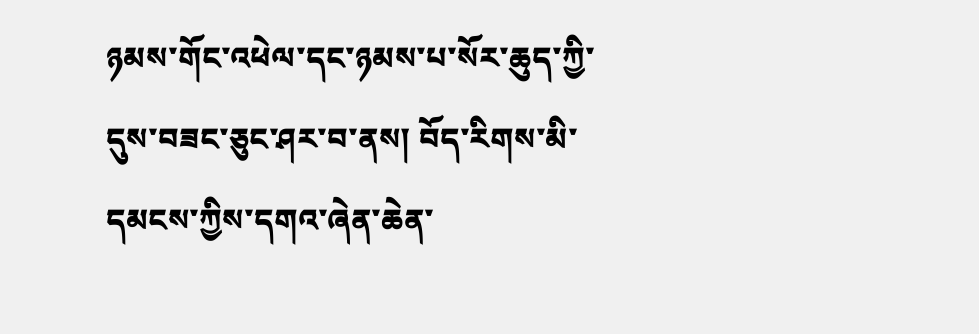ཉམས་གོང་འཕེལ་དང་ཉམས་པ་སོར་ཆུད་ཀྱི་དུས་བཟང་ཅུང་ཤར་བ་ནས། བོད་རིགས་མི་དམངས་ཀྱིས་དགའ་ཞེན་ཆེན་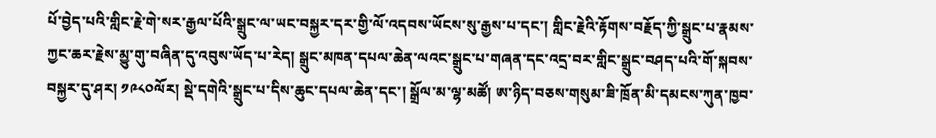པོ་བྱེད་པའི་གླིང་རྗེ་གེ་སར་རྒྱལ་པོའི་སྒྲུང་ལ་ཡང་བསྐྱར་དར་གྱི་ལོ་འདབས་ཡོངས་སུ་རྒྱས་པ་དང་། གླིང་རྗེའི་རྟོགས་བརྗོད་ཀྱི་སྒྲུང་པ་རྣམས་ཀྱང་ཆར་རྗེས་མྱུ་གུ་བཞིན་དུ་འབུས་ཡོད་པ་རེད། སྒྲུང་མཁན་དཔལ་ཆེན་ལའང་སྒྲུང་པ་གཞན་དང་འདྲ་བར་གླིང་སྒྲུང་བཤད་པའི་གོ་སྐབས་བསྐྱར་དུ་ཤར། ༡༩༨༠ལོར། སྡེ་དགེའི་སྒྲུང་པ་དིས་ཆུང་དཔལ་ཆེན་དང་། སྒྲོལ་མ་ལྷ་མཚོ། ཨ་ཉིད་བཅས་གསུམ་ཟི་ཁྲོན་མི་དམངས་ཀུན་ཁྱབ་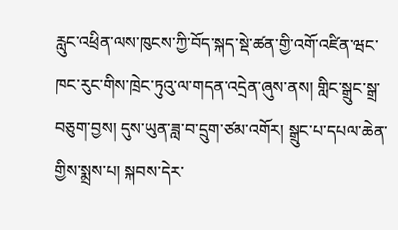རླུང་འཕྲིན་ལས་ཁུངས་ཀྱི་བོད་སྐད་སྡེ་ཚན་གྱི་འགོ་འཛིན་ཝང་ཁང་རུང་གིས་ཁྲེང་ཏུའུ་ལ་གདན་འདྲེན་ཞུས་ནས། གླིང་སྒྲུང་སྒྲ་བཅུག་བྱས། དུས་ཡུན་ཟླ་བ་དྲུག་ཙམ་འགོར། སྒྲུང་པ་དཔལ་ཆེན་གྱིས་སྨྲས་པ། སྐབས་དེར་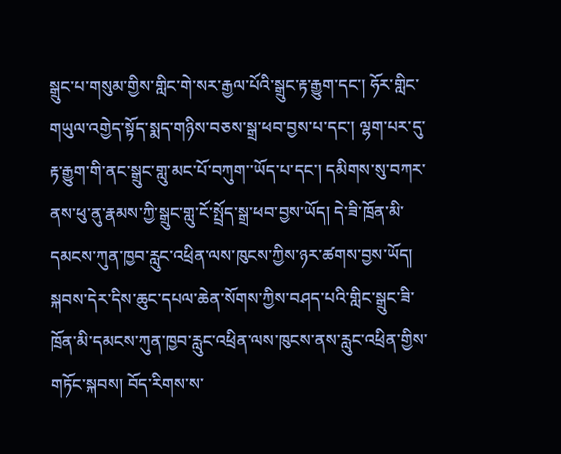སྒྲུང་པ་གསུམ་གྱིས་གླིང་གེ་སར་རྒྱལ་པོའི་སྒྲུང་རྟ་རྒྱུག་དང་། ཧོར་གླིང་གཡུལ་འགྱེད་སྟོད་སྨད་གཉིས་བཅས་སྒྲ་ཕབ་བྱས་པ་དང་། ལྷག་པར་དུ་རྟ་རྒྱུག་གི་ནང་སྒྲུང་གླུ་མང་པོ་བཀུག་་ཡོད་པ་དང་། དམིགས་སུ་བཀར་ནས་ཕུ་ནུ་རྣམས་ཀྱི་སྒྲུང་གླུ་ངོ་སྤྲོད་སྒྲ་ཕབ་བྱས་ཡོད། དེ་ཟི་ཁྲོན་མི་དམངས་ཀུན་ཁྱབ་རླུང་འཕྲིན་ལས་ཁུངས་ཀྱིས་ཉར་ཚགས་བྱས་ཡོད། སྐབས་དེར་དིས་ཆུང་དཔལ་ཆེན་སོགས་ཀྱིས་བཤད་པའི་གླིང་སྒྲུང་ཟི་ཁྲོན་མི་དམངས་ཀུན་ཁྱབ་རླུང་འཕྲིན་ལས་ཁུངས་ནས་རླུང་འཕྲིན་གྱིས་གཏོང་སྐབས། བོད་རིགས་ས་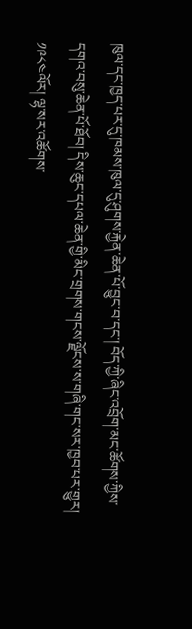ཁུལ་དང་ཁྱད་པར་དུ་ཁམས་ཁུལ་དུ་ཤུགས་རྐྱེན་ཆེན་པོ་བྱུང་བ་དང་། བོད་ཀྱི་ཞིང་འབྲོག་མང་ཚོགས་ཀྱིས་དགའ་བསུ་ཆེན་པོ་ཐོབ། དིས་ཆུང་དཔལ་ཆེན་གྱི་མིང་གྲགས་གངས་ལྗོངས་ས་གཞི་གང་སར་ཁྱབ་པར་གྱུར།
༡༩༨༤ལོར། ལྷ་སར་འཚོགས་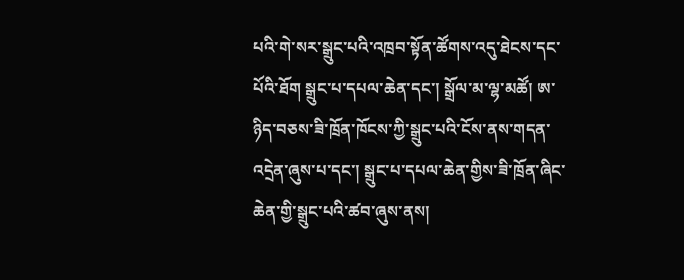པའི་གེ་སར་སྒྲུང་པའི་འཁྲབ་སྟོན་ཚོགས་འདུ་ཐེངས་དང་པོའི་ཐོག སྒྲུང་པ་དཔལ་ཆེན་དང་། སྒྲོལ་མ་ལྷ་མཚོ། ཨ་ཉིད་བཅས་ཟི་ཁྲོན་ཁོངས་ཀྱི་སྒྲུང་པའི་ངོས་ནས་གདན་འདྲེན་ཞུས་པ་དང་། སྒྲུང་པ་དཔལ་ཆེན་གྱིས་ཟི་ཁྲོན་ཞིང་ཆེན་གྱི་སྒྲུང་པའི་ཚབ་ཞུས་ནས།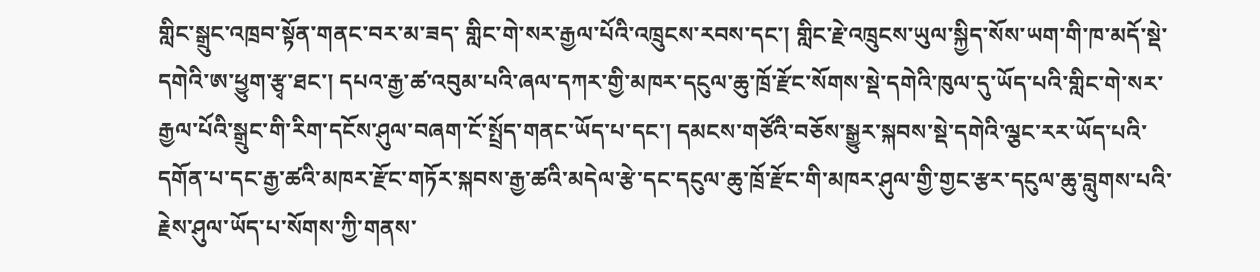གླིང་སྒྲུང་འཁྲབ་སྟོན་གནང་བར་མ་ཟད་ གླིང་གེ་སར་རྒྱལ་པོའི་འཁྲུངས་རབས་དང་། གླིང་རྗེ་འཁྲུངས་ཡུལ་སྐྱིད་སོས་ཡག་གི་ཁ་མདོ་སྡེ་དགེའི་ཨ་ཕྱུག་རྩྭ་ཐང་། དཔའ་རྒྱ་ཚ་འབུམ་པའི་ཞལ་དཀར་གྱི་མཁར་དངུལ་ཆུ་ཁྲོ་རྫོང་སོགས་སྡེ་དགེའི་ཁུལ་དུ་ཡོད་པའི་གླིང་གེ་སར་རྒྱལ་པོའི་སྒྲུང་གི་རིག་དངོས་ཤུལ་བཞག་ངོ་སྤྲོད་གནང་ཡོད་པ་དང་། དམངས་གཙོའི་བཅོས་སྒྱུར་སྐབས་སྡེ་དགེའི་ལྕང་རར་ཡོད་པའི་དགོན་པ་དང་རྒྱ་ཚའི་མཁར་རྫོང་གཏོར་སྐབས་རྒྱ་ཚའི་མདེལ་རྩེ་དང་དངུལ་ཆུ་ཁྲོ་རྫོང་གི་མཁར་ཤུལ་གྱི་གྱང་རྩར་དངུལ་ཆུ་བླུགས་པའི་རྗེས་ཤུལ་ཡོད་པ་སོགས་ཀྱི་གནས་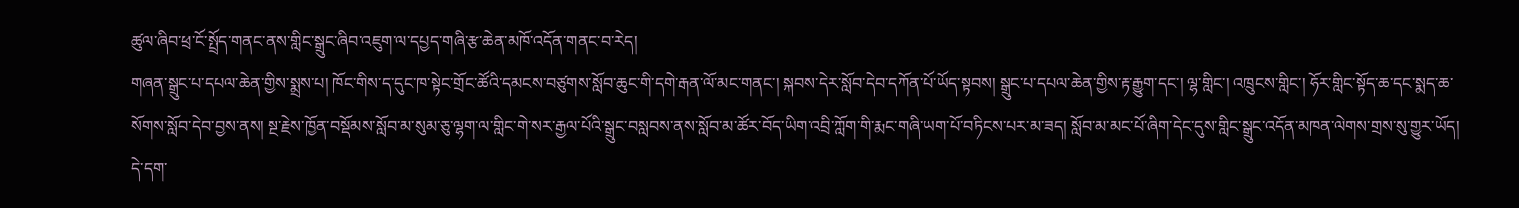ཚུལ་ཞིབ་ཕྲ་ངོ་སྤྲོད་གནང་ནས་གླིང་སྒྲུང་ཞིབ་འཇུག་ལ་དཔྱད་གཞི་རྩ་ཆེན་མཁོ་འདོན་གནང་བ་རེད།
གཞན་སྒྲུང་པ་དཔལ་ཆེན་གྱིས་སྨྲས་པ། ཁོང་གིས་ད་དུང་ཁ་སྟེང་གྲོང་ཚོའི་དམངས་བཙུགས་སློབ་ཆུང་གི་དགེ་རྒན་ལོ་མང་གནང་། སྐབས་དེར་སློབ་དེབ་དཀོན་པོ་ཡོད་སྟབས། སྒྲུང་པ་དཔལ་ཆེན་གྱིས་རྟ་རྒྱུག་དང་། ལྷ་གླིང་། འཁྲུངས་གླིང་། ཧོར་གླིང་སྟོད་ཆ་དང་སྨད་ཆ་སོགས་སློབ་དེབ་བྱས་ནས། སྔ་རྗེས་ཁྱོན་བསྡོམས་སློབ་མ་སུམ་ཅུ་ལྷག་ལ་གླིང་གེ་སར་རྒྱལ་པོའི་སྒྲུང་བསླབས་ནས་སློབ་མ་ཚོར་བོད་ཡིག་འབྲི་ཀློག་གི་རྨང་གཞི་ཡག་པོ་བཏིངས་པར་མ་ཟད། སློབ་མ་མང་པོ་ཞིག་དེང་དུས་གླིང་སྒྲུང་འདོན་མཁན་ལེགས་གྲས་སུ་གྱུར་ཡོད། དེ་དག་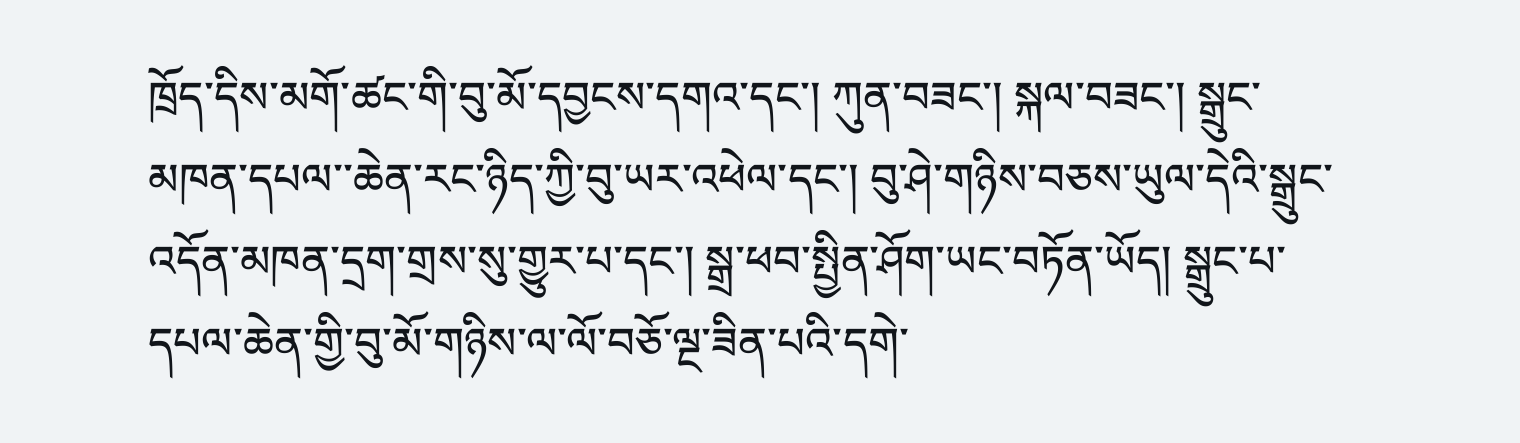ཁྲོད་དིས་མགོ་ཚང་གི་བུ་མོ་དབྱངས་དགའ་དང་། ཀུན་བཟང་། སྐལ་བཟང་། སྒྲུང་མཁན་དཔལ་་ཆེན་རང་ཉིད་ཀྱི་བུ་ཡར་འཕེལ་དང་། བུ་ཤེ་གཉིས་བཅས་ཡུལ་དེའི་སྒྲུང་འདོན་མཁན་དྲག་གྲས་སུ་གྱུར་པ་དང་། སྒྲ་ཕབ་སྤྱིན་ཤོག་ཡང་བཏོན་ཡོད། སྒྲུང་པ་དཔལ་ཆེན་གྱི་བུ་མོ་གཉིས་ལ་ལོ་བཅོ་ལྔ་ཟིན་པའི་དགེ་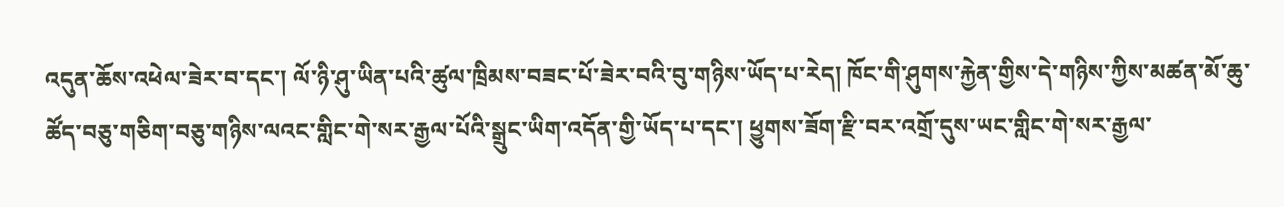འདུན་ཆོས་འཕེལ་ཟེར་བ་དང་། ལོ་ཉི་ཤུ་ཡིན་པའི་ཚུལ་ཁྲིམས་བཟང་པོ་ཟེར་བའི་བུ་གཉིས་ཡོད་པ་རེད། ཁོང་གི་ཤུགས་རྐྱེན་གྱིས་དེ་གཉིས་ཀྱིས་མཚན་མོ་ཆུ་ཚོད་བཅུ་གཅིག་བཅུ་གཉིས་ལའང་གླིང་གེ་སར་རྒྱལ་པོའི་སྒྲུང་ཡིག་འདོན་གྱི་ཡོད་པ་དང་། ཕྱུགས་ཟོག་རྫི་བར་འགྲོ་དུས་ཡང་གླིང་གེ་སར་རྒྱལ་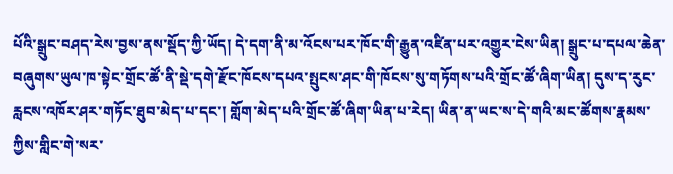པོའི་སྒྲུང་བཤད་རེས་བྱས་ནས་སྡོད་ཀྱི་ཡོད། དེ་དག་ནི་མ་འོངས་པར་ཁོང་གི་རྒྱུན་འཛིན་པར་འགྱུར་ངེས་ཡིན། སྒྲུང་པ་དཔལ་ཆེན་བཞུགས་ཡུལ་ཁ་སྟེང་གྲོང་ཚོ་ནི་སྡེ་དགེ་རྫོང་ཁོངས་དཔའ་སྤུངས་ཤང་གི་ཁོངས་སུ་གཏོགས་པའི་གྲོང་ཚོ་ཞིག་ཡིན། དུས་ད་རུང་རླངས་འཁོར་ཤར་གཏོང་ཐུབ་མེད་པ་དང་། གློག་མེད་པའི་གྲོང་ཚོ་ཞིག་ཡིན་པ་རེད། ཡིན་ན་ཡང་ས་དེ་གའི་མང་ཚོགས་རྣམས་ཀྱིས་གླིང་གེ་སར་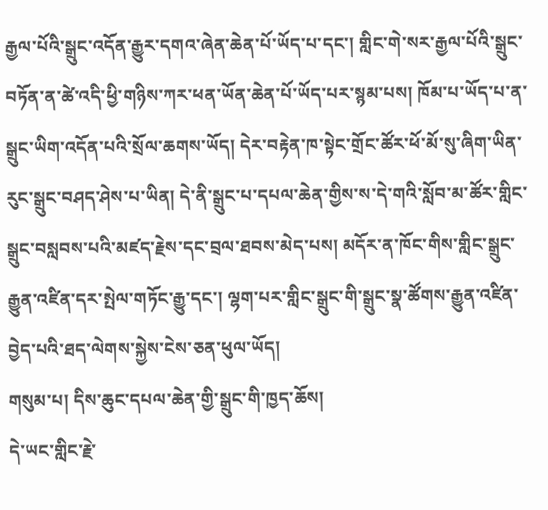རྒྱལ་པོའི་སྒྲུང་འདོན་རྒྱུར་དགའ་ཞེན་ཆེན་པོ་ཡོད་པ་དང་། གླིང་གེ་སར་རྒྱལ་པོའི་སྒྲུང་བཏོན་ན་ཚེ་འདི་ཕྱི་གཉིས་ཀར་ཕན་ཡོན་ཆེན་པོ་ཡོད་པར་སྙམ་པས། ཁོམ་པ་ཡོད་པ་ན་སྒྲུང་ཡིག་འདོན་པའི་སྲོལ་ཆགས་ཡོད། དེར་བརྟེན་ཁ་སྟེང་གྲོང་ཚོར་ཕོ་མོ་སུ་ཞིག་ཡིན་རུང་སྒྲུང་བཤད་ཤེས་པ་ཡིན། དེ་ནི་སྒྲུང་པ་དཔལ་ཆེན་གྱིས་ས་དེ་གའི་སློབ་མ་ཚོར་གླིང་སྒྲུང་བསླབས་པའི་མཛད་རྗེས་དང་བྲལ་ཐབས་མེད་པས། མདོར་ན་ཁོང་གིས་གླིང་སྒྲུང་རྒྱུན་འཛིན་དར་སྤེལ་གཏོང་རྒྱུ་དང་། ལྷག་པར་གླིང་སྒྲུང་གི་སྒྲུང་སྣ་ཚོགས་རྒྱུན་འཛིན་བྱེད་པའི་ཐད་ལེགས་སྐྱེས་ངེས་ཅན་ཕུལ་ཡོད།
གསུམ་པ། དིས་ཆུང་དཔལ་ཆེན་གྱི་སྒྲུང་གི་ཁྱད་ཆོས།
དེ་ཡང་གླིང་རྗེ་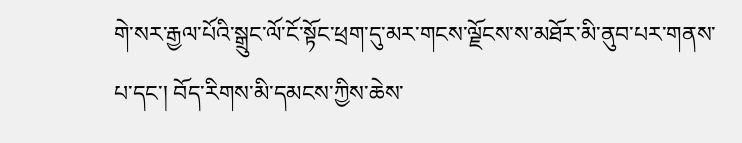གེ་སར་རྒྱལ་པོའི་སྒྲུང་ལོ་ངོ་སྟོང་ཕྲག་དུ་མར་གངས་ལྗོངས་ས་མཐོར་མི་ནུབ་པར་གནས་པ་དང་། བོད་རིགས་མི་དམངས་ཀྱིས་ཆེས་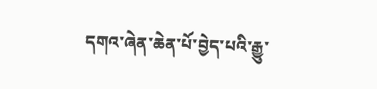དགའ་ཞེན་ཆེན་པོ་བྱེད་པའི་རྒྱུ་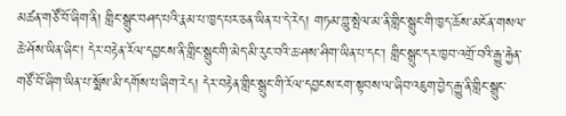མཚན་གཙོ་བོ་ཞིག་ནི། གླིང་སྒྲུང་བཤད་པའི་རྣམ་པ་ཁྱད་པར་ཅན་ཡིན་པ་དེ་རེད། གཏམ་གླུ་སྤེལ་མ་ནི་གླིང་སྒྲུང་གི་ཁྱད་ཆོས་མངོན་གསལ་ཆེ་ཤོས་ཡིན་ཞིང་། དེར་བརྟེན་རོལ་དབྱངས་ནི་གླིང་སྒྲུང་གི་མེད་མི་རུང་བའི་ཆ་ཤས་ཤིག་ཡིན་པ་དང་། གླིང་སྒྲུང་དར་ཁྱབ་འགྲོ་བའི་རྒྱུ་རྐྱེན་གཙོ་བོ་ཞིག་ཡིན་པ་སྨོས་མི་དགོས་པ་ཞིག་རེད། དེར་བརྟེན་གླིང་སྒྲུང་གི་རོལ་དབྱངས་ངག་སྟབས་ལ་ཞིབ་འཇུག་བྱེད་རྒྱུ་ནི་གླིང་སྒྲུང་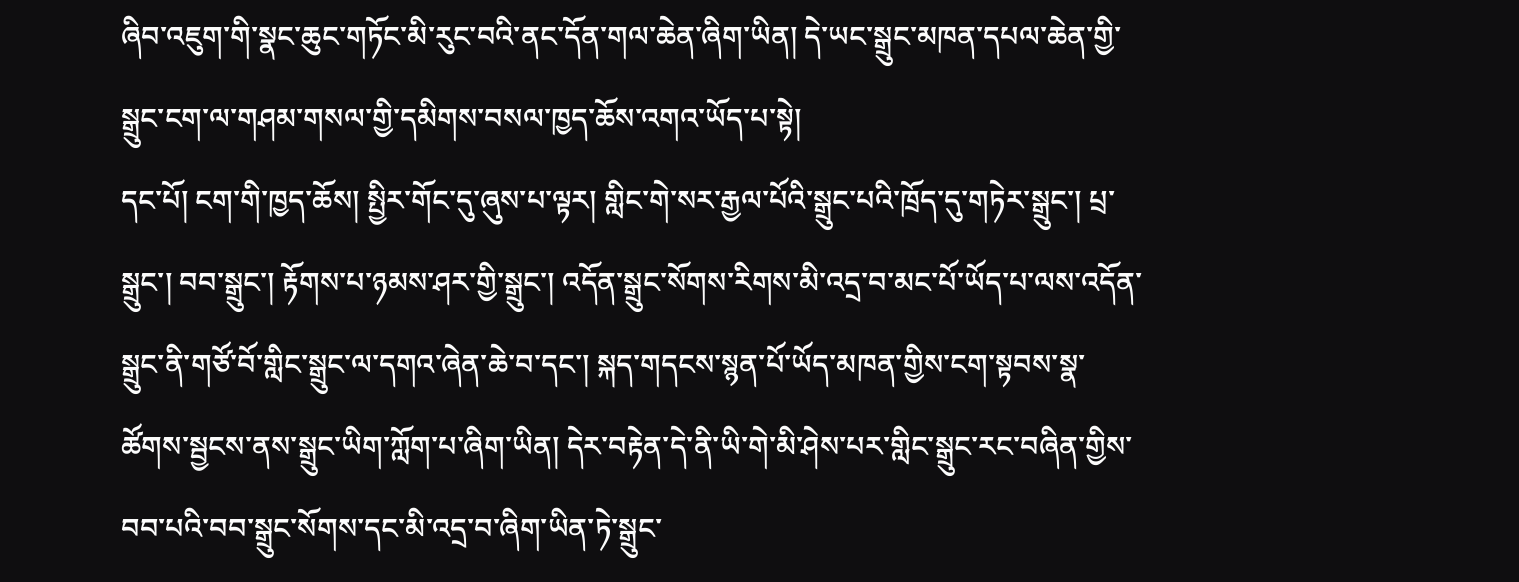ཞིབ་འཇུག་གི་སྣང་ཆུང་གཏོང་མི་རུང་བའི་ནང་དོན་གལ་ཆེན་ཞིག་ཡིན། དེ་ཡང་སྒྲུང་མཁན་དཔལ་ཆེན་གྱི་སྒྲུང་ངག་ལ་གཤམ་གསལ་གྱི་དམིགས་བསལ་ཁྱད་ཆོས་འགའ་ཡོད་པ་སྟེ།
དང་པོ། ངག་གི་ཁྱད་ཆོས། སྤྱིར་གོང་དུ་ཞུས་པ་ལྟར། གླིང་གེ་སར་རྒྱལ་པོའི་སྒྲུང་པའི་ཁྲོད་དུ་གཏེར་སྒྲུང་། པྲ་སྒྲུང་། བབ་སྒྲུང་། རྟོགས་པ་ཉམས་ཤར་གྱི་སྒྲུང་། འདོན་སྒྲུང་སོགས་རིགས་མི་འདྲ་བ་མང་པོ་ཡོད་པ་ལས་འདོན་སྒྲུང་ནི་གཙོ་བོ་གླིང་སྒྲུང་ལ་དགའ་ཞེན་ཆེ་བ་དང་། སྐད་གདངས་སྙན་པོ་ཡོད་མཁན་གྱིས་ངག་སྟབས་སྣ་ཚོགས་སྦྱངས་ནས་སྒྲུང་ཡིག་ཀློག་པ་ཞིག་ཡིན། དེར་བརྟེན་དེ་ནི་ཡི་གེ་མི་ཤེས་པར་གླིང་སྒྲུང་རང་བཞིན་གྱིས་བབ་པའི་བབ་སྒྲུང་སོགས་དང་མི་འདྲ་བ་ཞིག་ཡིན་ཏེ་སྒྲུང་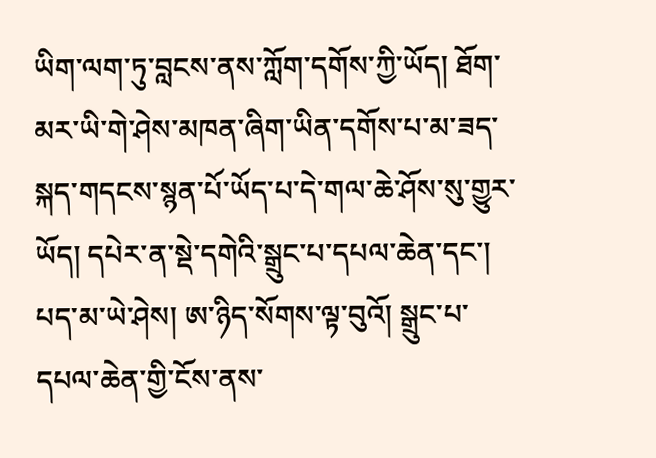ཡིག་ལག་ཏུ་བླངས་ནས་ཀློག་དགོས་ཀྱི་ཡོད། ཐོག་མར་ཡི་གེ་ཤེས་མཁན་ཞིག་ཡིན་དགོས་པ་མ་ཟད་སྐད་གདངས་སྙན་པོ་ཡོད་པ་དེ་གལ་ཆེ་ཤོས་སུ་གྱུར་ཡོད། དཔེར་ན་སྡེ་དགེའི་སྒྲུང་པ་དཔལ་ཆེན་དང་། པད་མ་ཡེ་ཤེས། ཨ་ཉིད་སོགས་ལྟ་བུའོ། སྒྲུང་པ་དཔལ་ཆེན་གྱི་ངོས་ནས་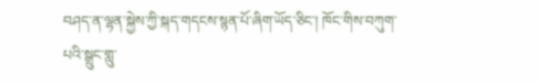བཤད་ན་ལྷན་སྐྱེས་ཀྱི་སྐད་གདངས་སྙན་པོ་ཞིག་ཡོད་ཅིང་། ཁོང་གིས་བཀུག་པའི་སྒྲུང་གླུ་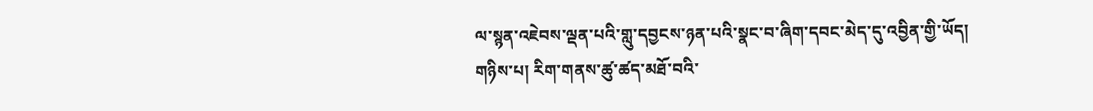ལ་སྙན་འཇེབས་ལྡན་པའི་གླུ་དབྱངས་ཉན་པའི་སྣང་བ་ཞིག་དབང་མེད་དུ་འབྱིན་གྱི་ཡོད།
གཉིས་པ། རིག་གནས་ཚུ་ཚད་མཐོ་བའི་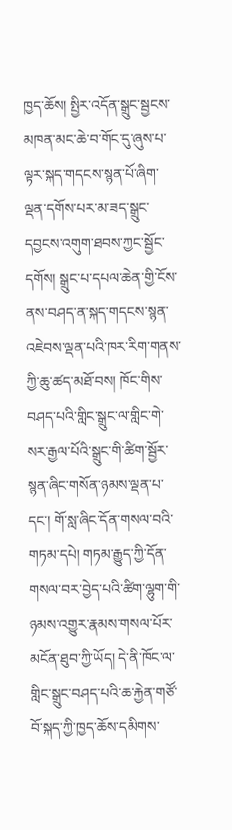ཁྱད་ཆོས། སྤྱིར་འདོན་སྒྲུང་སྦྱངས་མཁན་མང་ཆེ་བ་གོང་དུ་ཞུས་པ་ལྟར་སྐད་གདངས་སྙན་པོ་ཞིག་ལྡན་དགོས་པར་མ་ཟད་སྒྲུང་དབྱངས་འགུག་ཐབས་ཀྱང་སྦྱོང་དགོས། སྒྲུང་པ་དཔལ་ཆེན་གྱི་ངོས་ནས་བཤད་ན་སྐད་གདངས་སྙན་འཇེབས་ལྡན་པའི་ཁར་རིག་གནས་ཀྱི་ཆུ་ཚད་མཐོ་བས། ཁོང་གིས་བཤད་པའི་གླིང་སྒྲུང་ལ་གླིང་གེ་སར་རྒྱལ་པོའི་སྒྲུང་གི་ཚིག་སྦྱོར་སྙན་ཞིང་གསོན་ཉམས་ལྡན་པ་དང་། གོ་སླ་ཞིང་དོན་གསལ་བའི་གཏམ་དཔེ། གཏམ་རྒྱུད་ཀྱི་དོན་གསལ་བར་བྱེད་པའི་ཚིག་ལྷུག་གི་ཉམས་འགྱུར་རྣམས་གསལ་པོར་མངོན་ཐུབ་ཀྱི་ཡོད། དེ་ནི་ཁོང་ལ་གླིང་སྒྲུང་བཤད་པའི་ཆ་རྐྱེན་གཙོ་བོ་སྐད་ཀྱི་ཁྱད་ཆོས་དམིགས་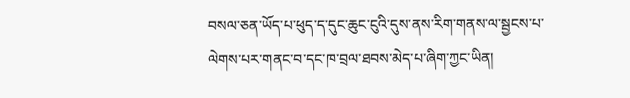བསལ་ཅན་ཡོད་པ་ཕུད་ད་དུང་ཆུང་ངུའི་དུས་ནས་རིག་གནས་ལ་སྦྱངས་པ་ལེགས་པར་གནང་བ་དང་ཁ་བྲལ་ཐབས་མེད་པ་ཞིག་ཀྱང་ཡིན།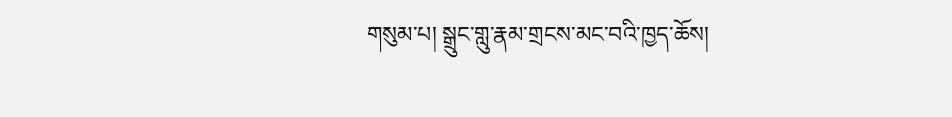གསུམ་པ། སྒྲུང་གླུ་རྣམ་གྲངས་མང་བའི་ཁྱད་ཆོས།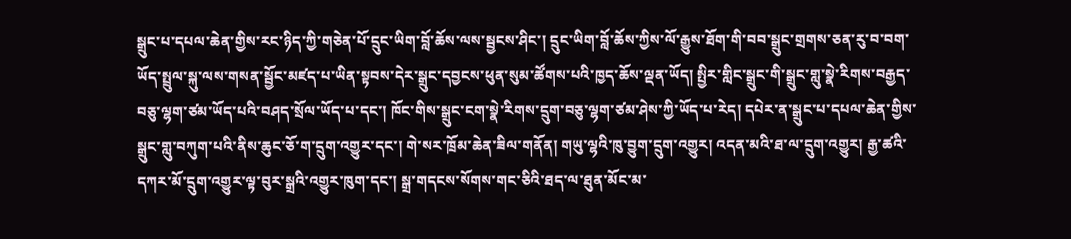སྒྲུང་པ་དཔལ་ཆེན་གྱིས་རང་ཉིད་ཀྱི་གཅེན་པོ་དྲུང་ཡིག་བློ་ཆོས་ལས་སྦྱངས་ཤིང་། དྲུང་ཡིག་བློ་ཆོས་ཀྱིས་ལོ་རྒྱུས་ཐོག་གི་བབ་སྒྲུང་གྲགས་ཅན་རུ་བ་བག་ཡོད་སྤྲུལ་སྐུ་ལས་གསན་སྦྱོང་མཛད་པ་ཡིན་སྟབས་དེར་སྒྲུང་དབྱངས་ཕུན་སུམ་ཚོགས་པའི་ཁྱད་ཆོས་ལྡན་ཡོད། སྤྱིར་གླིང་སྒྲུང་གི་སྒྲུང་གླུ་སྣེ་རིགས་བརྒྱད་བཅུ་ལྷག་ཙམ་ཡོད་པའི་བཤད་སྲོལ་ཡོད་པ་དང་། ཁོང་གིས་སྒྲུང་ངག་སྣེ་རིགས་དྲུག་བཅུ་ལྷག་ཙམ་ཤེས་ཀྱི་ཡོད་པ་རེད། དཔེར་ན་སྒྲུང་པ་དཔལ་ཆེན་གྱིས་སྒྲུང་གླུ་བཀུག་པའི་ནིས་ཆུང་ཅོ་ག་དྲུག་འགྱུར་དང་། གེ་སར་ཁྲོམ་ཆེན་ཟིལ་གནོན། གཡུ་ལྷའི་ཁུ་བྱུག་དྲུག་འགྱུར། འདན་མའི་ཐ་ལ་དྲུག་འགྱུར། རྒྱ་ཚའི་དཀར་མོ་དྲུག་འགྱུར་ལྟ་བུར་སྒྲའི་འགྱུར་ཁུག་དང་། སྒྲ་གདངས་སོགས་གང་ཅིའི་ཐད་ལ་ཐུན་མོང་མ་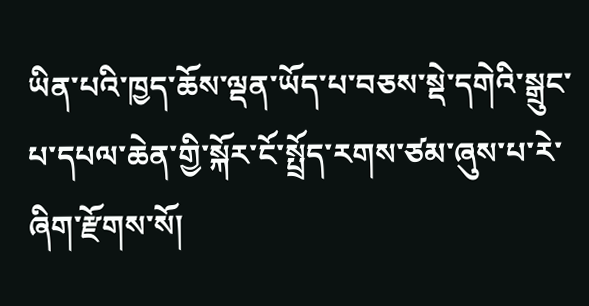ཡིན་པའི་ཁྱད་ཆོས་ལྡན་ཡོད་པ་བཅས་སྡེ་དགེའི་སྒྲུང་པ་དཔལ་ཆེན་གྱི་སྐོར་ངོ་སྤྲོད་རགས་ཙམ་ཞུས་པ་རེ་ཞིག་རྫོགས་སོ།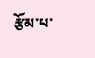རྩོམ་པ་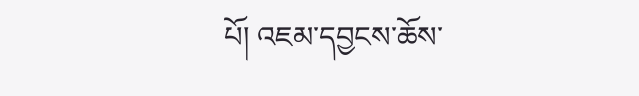པོ། འཇམ་དབྱངས་ཆོས་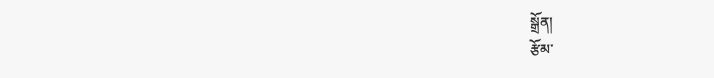སྒྲོན།
རྩོམ་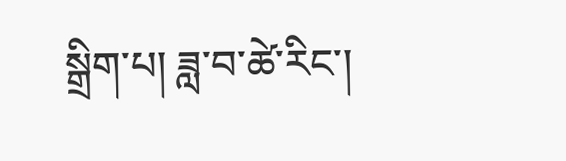སྒྲིག་པ། ཟླ་བ་ཚེ་རིང་།